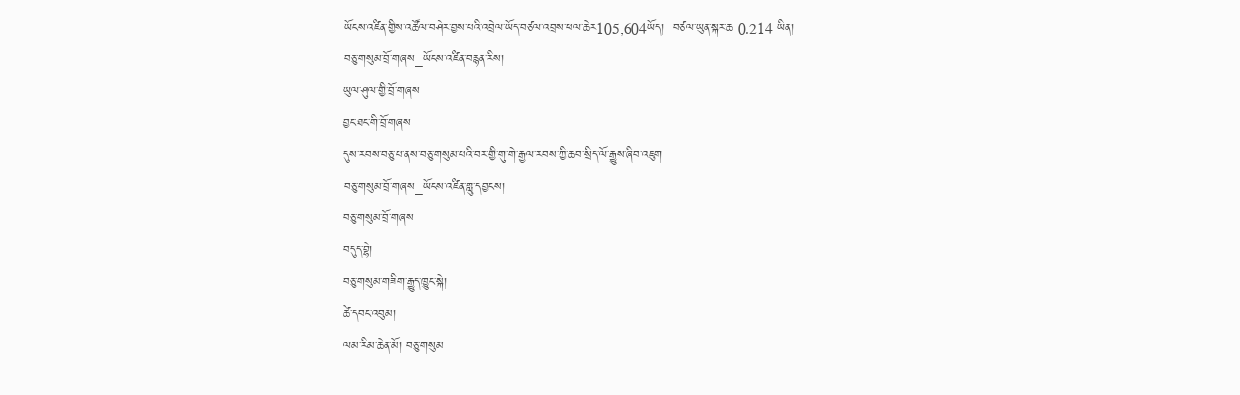ཡོངས་འཛིན་གྱིས་འཚོལ་བཤེར་བྱས་པའི་འབྲེལ་ཡོད་བཙལ་འབྲས་ཕལ་ཆེར105,604ཡོད།  བཙལ་ཡུན་སྐར་ཆ 0.214 ཡིན།
བཅུ་གསུམ་བྲོ་གཞས_ཡོངས་འཛིན་བརྙན་རིས།
ཡུལ་ཤུལ་གྱི་བྲོ་གཞས
བྱང་ཐང་གི་བྲོ་གཞས
དུས་རབས་བཅུ་པ་ནས་བཅུ་གསུམ་པའི་བར་གྱི་གུ་གེ་རྒྱལ་རབས་ཀྱི་ཆབ་སྲིད་ལོ་རྒྱུས་ཞིབ་འཇུག
བཅུ་གསུམ་བྲོ་གཞས_ཡོངས་འཛིན་གླུ་དབྱངས།
བཅུ་གསུམ་བྲོ་གཞས
བདུད་བྷེ།
བཅུ་གསུམ་གཟིག་རྒྱུད་ཁྱུང་སྐེ།
ཚེ་དབང་འབུམ།
ལམ་རིམ་ཆེན་མོ། བཅུ་གསུམ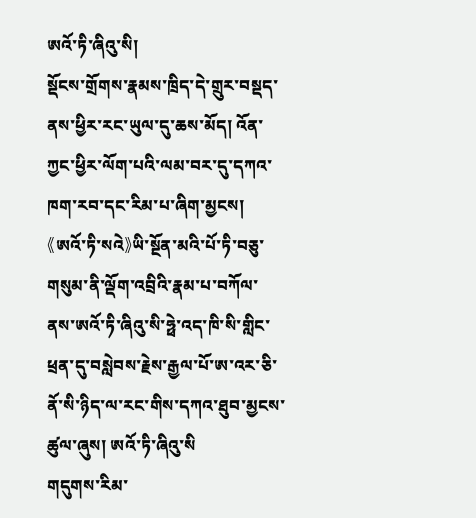ཨའོ་ཏི་ཞིའུ་སི།
སྡོངས་གྲོགས་རྣམས་ཁྲིད་དེ་གྲུར་བསྡད་ནས་ཕྱིར་རང་ཡུལ་དུ་ཆས་མོད། འོན་ཀྱང་ཕྱིར་ལོག་པའི་ལམ་བར་དུ་དཀའ་ཁག་རབ་དང་རིམ་པ་ཞིག་མྱངས། 《ཨའོ་ཏི་སའེ》ཡི་སྔོན་མའི་པོ་ཏི་བཅུ་གསུམ་ནི་ལྡོག་འབྲིའི་རྣམ་པ་བཀོལ་ནས་ཨའོ་ཏི་ཞིའུ་སི་ཧྥེ་འད་ཁི་སི་གླིང་ཕྲན་དུ་བསླེབས་རྗེས་རྒྱལ་པོ་ཨ་འར་ཅི་ནོ་སི་ཉིད་ལ་རང་གིས་དཀའ་ཐུབ་མྱངས་ཚུལ་ཞུས། ཨའོ་ཏི་ཞིའུ་སི
གདུགས་རིམ་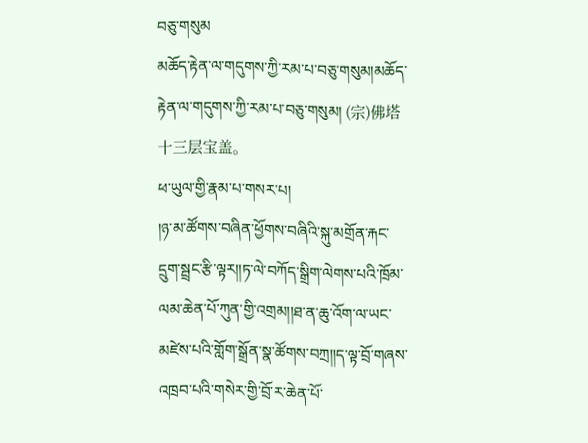བཅུ་གསུམ
མཆོད་རྟེན་ལ་གདུགས་ཀྱི་རམ་པ་བཅུ་གསུམ།མཆོད་རྟེན་ལ་གདུགས་ཀྱི་རམ་པ་བཅུ་གསུམ། (宗)佛塔十三层宝盖。
ཕ་ཡུལ་གྱི་རྣམ་པ་གསར་པ།
།ཉ་མ་ཚོགས་བཞིན་ཕྱོགས་བཞིའི་སྐུ་མགྲོན་རྐང་དྲུག་སྦྲང་རྩི་ལྟར།།ཏ་ལེ་བཀོད་སྒྲིག་ལེགས་པའི་ཁྲོམ་ལམ་ཆེན་པོ་ཀུན་གྱི་འགྲམ།།ཐ་ན་ཆུ་འོག་ལ་ཡང་མཛེས་པའི་གློག་སྒྲོན་སྣ་ཚོགས་བཀྲ།།ད་ལྟ་བྲོ་གཞས་འཁྲབ་པའི་གསེར་གྱི་བྲོ་ར་ཆེན་པོ་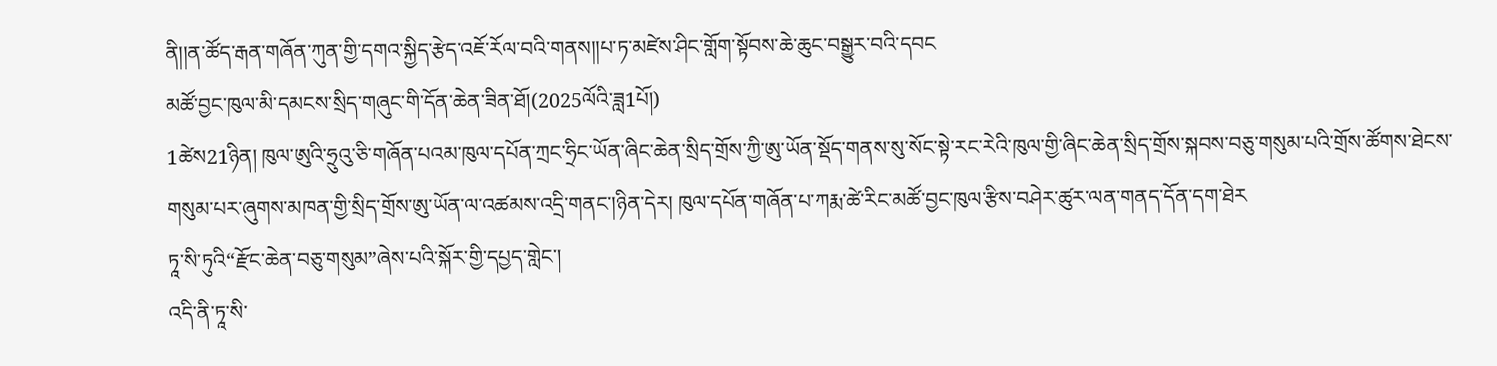ནི།།ན་ཚོད་རྒན་གཞོན་ཀུན་གྱི་དགའ་སྐྱིད་རྩེད་འཇོ་རོལ་བའི་གནས།།པ་ཏ་མཛེས་ཤིང་གློག་སྟོབས་ཆེ་ཆུང་བསྒྱུར་བའི་དབང
མཚོ་བྱང་ཁུལ་མི་དམངས་སྲིད་གཞུང་གི་དོན་ཆེན་ཟིན་ཐོ།(2025ལོའི་ཟླ1པོ།)
1ཚེས21ཉིན། ཁུལ་ཨུའི་ཧྲུའུ་ཅི་གཞོན་པའམ་ཁུལ་དཔོན་ཀྲང་ཧྲིང་ཡོན་ཞིང་ཆེན་སྲིད་གྲོས་ཀྱི་ཨུ་ཡོན་སྡོད་གནས་སུ་སོང་སྟེ་རང་རེའི་ཁུལ་གྱི་ཞིང་ཆེན་སྲིད་གྲོས་སྐབས་བཅུ་གསུམ་པའི་གྲོས་ཚོགས་ཐེངས་གསུམ་པར་ཞུགས་མཁན་གྱི་སྲིད་གྲོས་ཨུ་ཡོན་ལ་འཚམས་འདྲི་གནང་།ཉིན་དེར། ཁུལ་དཔོན་གཞོན་པ་ཀརྨ་ཚེ་རིང་མཚོ་བྱང་ཁུལ་རྩིས་བཤེར་ཚུར་ལན་གནད་དོན་དག་ཐེར
ཏཱ་སི་ཏུའི“རྫོང་ཆེན་བཅུ་གསུམ”ཞེས་པའི་སྐོར་གྱི་དཔྱད་གླེང་།
འདི་ནི་ཏཱ་སི་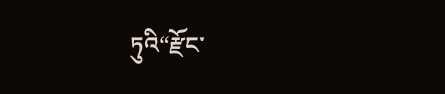ཏུའི“རྫོང་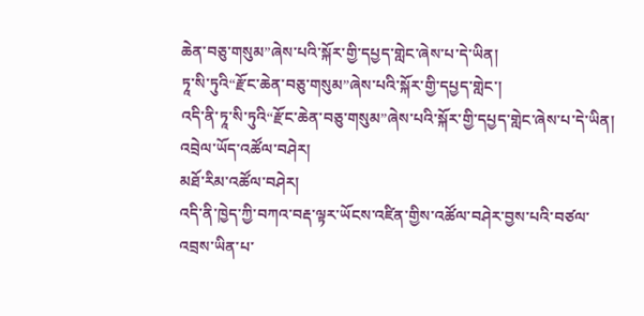ཆེན་བཅུ་གསུམ”ཞེས་པའི་སྐོར་གྱི་དཔྱད་གླེང་ཞེས་པ་དེ་ཡིན།
ཏཱ་སི་ཏུའི“རྫོང་ཆེན་བཅུ་གསུམ”ཞེས་པའི་སྐོར་གྱི་དཔྱད་གླེང་།
འདི་ནི་ཏཱ་སི་ཏུའི“རྫོང་ཆེན་བཅུ་གསུམ”ཞེས་པའི་སྐོར་གྱི་དཔྱད་གླེང་ཞེས་པ་དེ་ཡིན།
འབྲེལ་ཡོད་འཚོལ་བཤེར།
མཐོ་རིམ་འཚོལ་བཤེར།
འདི་ནི་ཁྱེད་ཀྱི་བཀའ་བརྡ་ལྟར་ཡོངས་འཛིན་གྱིས་འཚོལ་བཤེར་བྱས་པའི་བཙལ་འབྲས་ཡིན་པ་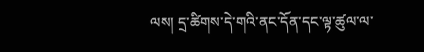ལས། དྲ་ཚིགས་དེ་གའི་ནང་དོན་དང་ལྟ་ཚུལ་ལ་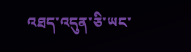འཐད་འདུན་ཅི་ཡང་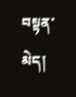བསྟན་མེད།